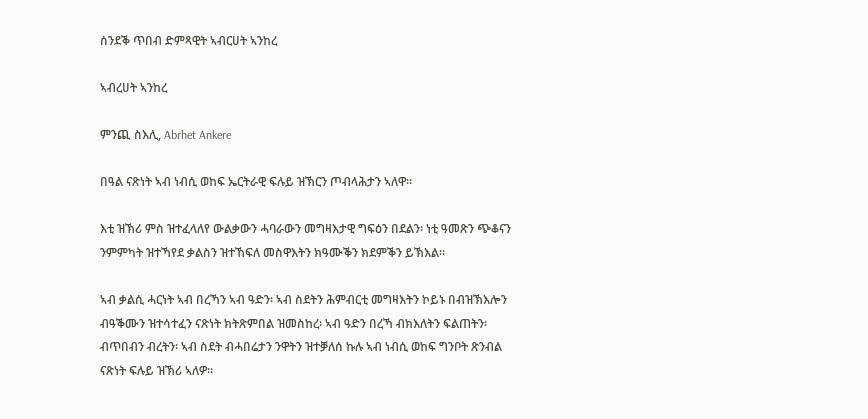ሰንደቕ ጥበብ ድምጻዊት ኣብርሀት ኣንከረ

ኣብረሀት ኣንከረ

ምንጪ ስእሊ, Abrhet Ankere

በዓል ናጽነት ኣብ ነብሲ ወከፍ ኤርትራዊ ፍሉይ ዝኽርን ጦብላሕታን ኣለዋ።

እቲ ዝኽሪ ምስ ዝተፈላለየ ውልቃውን ሓባራውን መግዛእታዊ ግፍዕን በደልን፡ ነቲ ዓመጽን ጭቆናን ንምምካት ዝተኻየደ ቃልስን ዝተኸፍለ መስዋእትን ክዓሙቕን ክደምቕን ይኽእል።

ኣብ ቃልሲ ሓርነት ኣብ በረኻን ኣብ ዓድን፡ ኣብ ስደትን ሕምብርቲ መግዛእትን ኮይኑ በብዝኽእሎን ብዓቕሙን ዝተሳተፈን ናጽነት ክትጽምበል ዝመስከረ፡ ኣብ ዓድን በረኻ ብክእለትን ፍልጠትን፡ ብጥበብን ብረትን፡ ኣብ ስደት ብሓበሬታን ንዋትን ዝተቓለሰ ኩሉ ኣብ ነብሲ ወከፍ ግንቦት ጽንብል ናጽነት ፍሉይ ዝኽሪ ኣለዎ።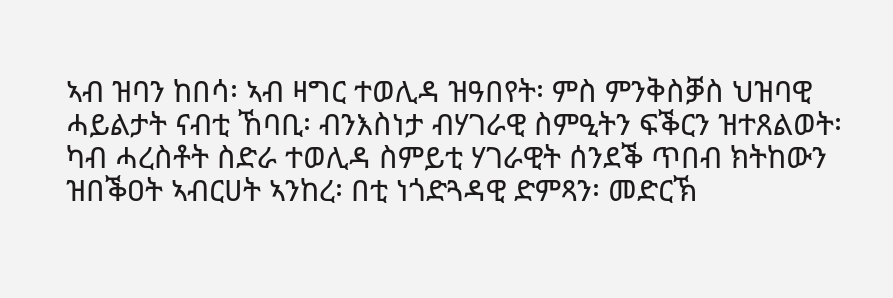ኣብ ዝባን ከበሳ፡ ኣብ ዛግር ተወሊዳ ዝዓበየት፡ ምስ ምንቅስቓስ ህዝባዊ ሓይልታት ናብቲ ኸባቢ፡ ብንእስነታ ብሃገራዊ ስምዒትን ፍቕርን ዝተጸልወት፡ ካብ ሓረስቶት ስድራ ተወሊዳ ስምይቲ ሃገራዊት ሰንደቕ ጥበብ ክትከውን ዝበቕዐት ኣብርሀት ኣንከረ፡ በቲ ነጎድጓዳዊ ድምጻን፡ መድርኽ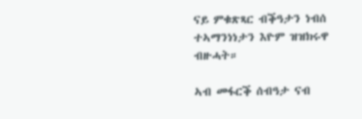ናይ ምቁጽጻር ብቕዓታን ነብሰ ተኣማንነነታን እዮም ዝዝክሩዋ ብዙሓት።

ኣብ መፋርቕ ሰብዓታ ናብ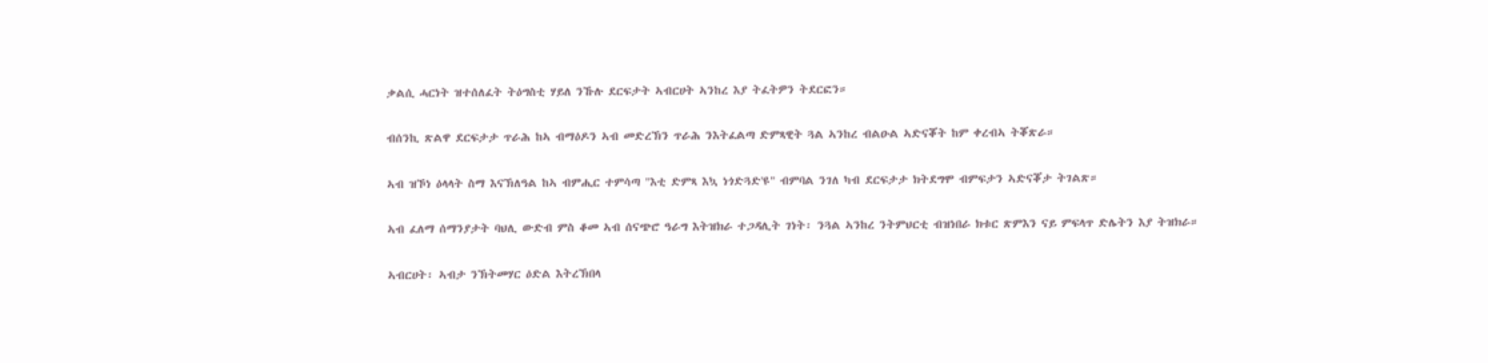ቃልሲ ሓርነት ዝተሰለፈት ትዕግስቲ ሃይለ ንኹሉ ደርፍታት ኣብርሀት ኣንከረ እያ ትፈትዎን ትደርፎን።

ብሰንኪ ጽልዋ ደርፍታታ ጥራሕ ከኣ ብማዕዶን ኣብ መድረኽን ጥራሕ ንእትፈልጣ ድምጻዊት ጓል ኣንከረ ብልዑል ኣድናቖት ከም ቀረብኣ ትቖጽራ።

ኣብ ዝኾነ ዕላላት ስማ እናኽለዓል ከኣ ብምሒር ተምሳጣ "እቲ ድምጻ እኳ ነጎድጓድ'ዩ" ብምባል ንገለ ካብ ደርፍታታ ክትደግሞ ብምፍታን ኣድናቖታ ትገልጽ።

ኣብ ፈለማ ሰማንያታት ባህሊ ውድብ ምስ ቆመ ኣብ ሰናጭሮ ዓራግ እትዝክራ ተጋዳሊት ገነት፡ ንጓል ኣንከረ ንትምህርቲ ብዝነበራ ክቱር ጽምእን ናይ ምፍላጥ ድሌትን እያ ትዝክራ።

ኣብርሀት፡ ኣብታ ንኽትመሃር ዕድል እትረኽበላ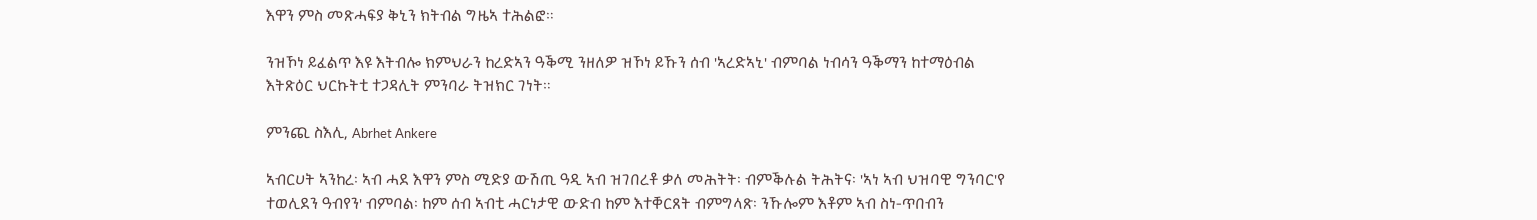እዋን ምስ መጽሓፍያ ቅኒን ክትብል ግዜኣ ተሕልፎ።

ንዝኾነ ይፈልጥ እዩ እትብሎ ክምህራን ከረድኣን ዓቕሚ ንዘለዎ ዝኾነ ይኹን ሰብ 'ኣረድኣኒ' ብምባል ነብሳን ዓቕማን ከተማዕብል እትጽዕር ህርኩትቲ ተጋዳሊት ምንባራ ትዝክር ገነት።

ምንጪ ስእሊ, Abrhet Ankere

ኣብርሀት ኣንከረ፡ ኣብ ሓደ እዋን ምስ ሚድያ ውሽጢ ዓዲ ኣብ ዝገበረቶ ቃለ መሕትት፡ ብምቕሉል ትሕትና፡ 'ኣነ ኣብ ህዝባዊ ግንባር'የ ተወሊደን ዓብየን' ብምባል፡ ከም ሰብ ኣብቲ ሓርነታዊ ውድብ ከም እተቐርጸት ብምግላጽ፡ ንኹሎም እቶም ኣብ ስነ-ጥበብን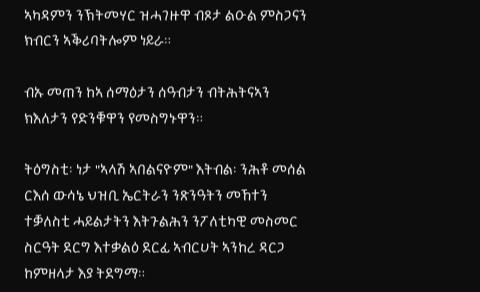ኣካዳምን ንኽትመሃር ዝሓገዙዋ ብጾታ ልዑል ምስጋናን ክብርን ኣቕሪባትሎም ነይራ።

ብኡ መጠን ከኣ ሰማዕታን ሰዓብታን ብትሕትናኣን ክእለታን የድንቑዋን የመስግኑዋን።

ትዕግስቲ፡ ነታ "ኣላሽ ኣበልናዮም" እትብል፡ ንሕቶ መሰል ርእሰ ውሳኔ ህዝቢ ኤርትራን ንጽንዓትን መኸተን ተቓለስቲ ሓይልታትን እትጉልሕን ንፖለቲካዊ መስመር ስርዓት ደርግ እተቃልዕ ደርፊ ኣብርሀት ኣንከረ ዳርጋ ከምዘላታ እያ ትደግማ።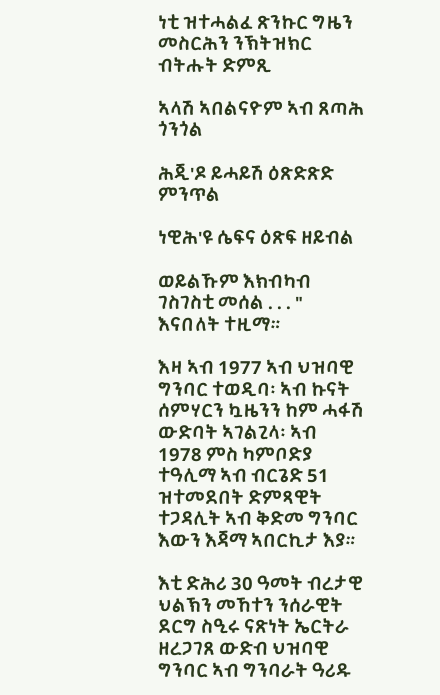ነቲ ዝተሓልፈ ጽንኩር ግዜን መስርሕን ንኽትዝክር ብትሑት ድምጺ

ኣላሽ ኣበልናዮም ኣብ ጸጣሕ ጎንጎል

ሕጂ'ዶ ይሓይሽ ዕጽድጽድ ምንጥል

ነዊሕ'ዩ ሴፍና ዕጽፍ ዘይብል

ወይልኹም እክብካብ ገስገስቲ መሰል . . . " እናበለት ተዚማ።

እዛ ኣብ 1977 ኣብ ህዝባዊ ግንባር ተወዲባ፡ ኣብ ኩናት ሰምሃርን ኳዜንን ከም ሓፋሽ ውድባት ኣገልጊላ፡ ኣብ 1978 ምስ ካምቦድያ ተዓሊማ ኣብ ብርጌድ 51 ዝተመደበት ድምጻዊት ተጋዳሊት ኣብ ቅድመ ግንባር እውን እጃማ ኣበርኪታ እያ።

እቲ ድሕሪ 30 ዓመት ብረታዊ ህልኽን መኸተን ንሰራዊት ደርግ ስዒሩ ናጽነት ኤርትራ ዘረጋገጸ ውድብ ህዝባዊ ግንባር ኣብ ግንባራት ዓሪዱ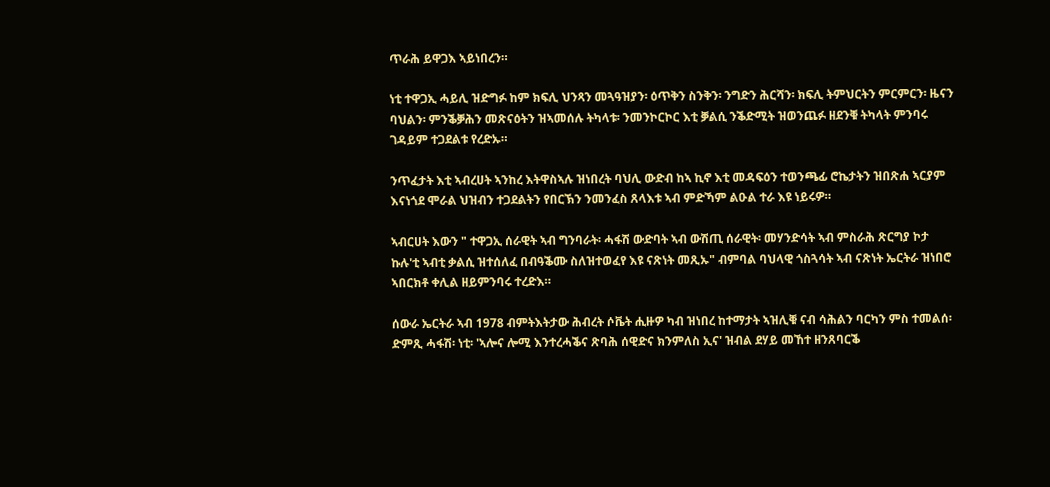ጥራሕ ይዋጋእ ኣይነበረን።

ነቲ ተዋጋኢ ሓይሊ ዝድግፉ ከም ክፍሊ ህንጻን መጓዓዝያን፡ ዕጥቅን ስንቅን፡ ንግድን ሕርሻን፡ ክፍሊ ትምህርትን ምርምርን፡ ዜናን ባህልን፡ ምንቕቓሕን መጽናዕትን ዝኣመሰሉ ትካላቱ፡ ንመንኮርኮር እቲ ቓልሲ ንቕድሚት ዝወንጨፉ ዘደንቑ ትካላት ምንባሩ ገዳይም ተጋደልቱ የረድኡ።

ንጥፈታት እቲ ኣብረሀት ኣንከረ እትዋስኣሉ ዝነበረት ባህሊ ውድብ ከኣ ኪኖ እቲ መዳፍዕን ተወንጫፊ ሮኬታትን ዝበጽሐ ኣርያም እናነጎደ ሞራል ህዝብን ተጋደልትን የበርኽን ንመንፈስ ጸላእቱ ኣብ ምድኻም ልዑል ተራ እዩ ነይሩዎ።

ኣብርሀት እውን " ተዋጋኢ ሰራዊት ኣብ ግንባራት፡ ሓፋሽ ውድባት ኣብ ውሽጢ ሰራዊት፡ መሃንድሳት ኣብ ምስራሕ ጽርግያ ኮታ ኩሉ'ቲ ኣብቲ ቃልሲ ዝተሰለፈ በብዓቕሙ ስለዝተወፈየ እዩ ናጽነት መጺኡ" ብምባል ባህላዊ ጎስጓሳት ኣብ ናጽነት ኤርትራ ዝነበሮ ኣበርክቶ ቀሊል ዘይምንባሩ ተረድእ።

ሰውራ ኤርትራ ኣብ 1978 ብምትእትታው ሕብረት ሶቬት ሒዙዎ ካብ ዝነበረ ከተማታት ኣዝሊቑ ናብ ሳሕልን ባርካን ምስ ተመልሰ፡ ድምጺ ሓፋሽ፡ ነቲ፡ 'ኣሎና ሎሚ እንተረሓቕና ጽባሕ ሰዊድና ክንምለስ ኢና' ዝብል ደሃይ መኸተ ዘንጸባርቕ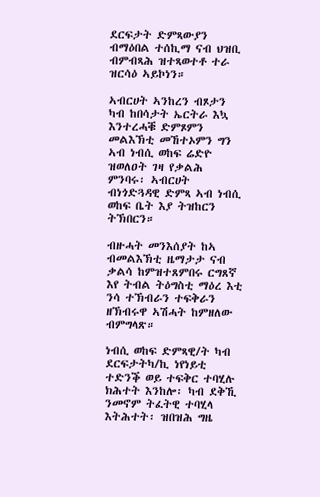ደርፍታት ድምጻውያን ብማዕበል ተሰኪማ ናብ ህዝቢ ብምብጻሕ ዝተጻወተቶ ተራ ዝርሳዕ ኣይኮነን።

ኣብርሀት ኣንከረን ብጾታን ካብ ከበሳታት ኤርትራ እኳ እንተረሓቑ ድምጾምን መልእኽቲ መኸተኦምን ግን ኣብ ነብሲ ወከፍ ሬድዮ ዝወለዐት ገዛ የቃልሕ ምንባሩ፡ ኣብርሀት ብነጎድጓዳዊ ድምጻ ኣብ ነብሲ ወከፍ ቤት እያ ትዝከርን ትኽበርን።

ብዙሓት መንእሰያት ከኣ ብመልእኽቲ ዜማታታ ናብ ቃልሳ ከምዝተጸምበሩ ርግጸኛ እየ ትብል ትዕግስቲ ማዕረ እቲ ንሳ ተኽብራን ተፍቅራን ዘኽብሩዋ ኣሽሓት ከምዘለው ብምግላጽ።

ነብሲ ወከፍ ድምጻዊ/ት ካብ ደርፍታትካ/ኪ ነየነይቲ ተድንቕ ወይ ተፍቅር ተባሂሉ ክሕተት እንከሎ፡ ካብ ደቅኺ ንመኖም ትፈትዊ ተባሂላ እትሕተት፡ ዝበዝሕ ግዜ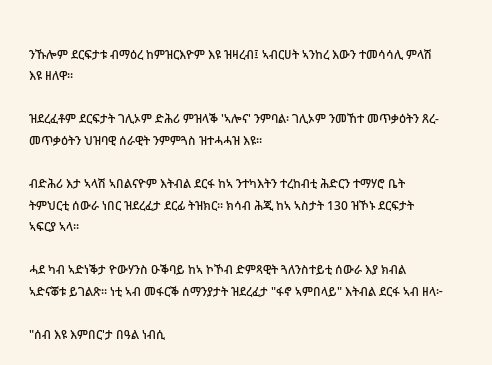ንኹሎም ደርፍታቱ ብማዕረ ከምዝርእዮም እዩ ዝዛረብ፤ ኣብርሀት ኣንከረ እውን ተመሳሳሊ ምላሽ እዩ ዘለዋ።

ዝደረፈቶም ደርፍታት ገሊኦም ድሕሪ ምዝላቕ 'ኣሎና' ንምባል፡ ገሊኦም ንመኸተ መጥቃዕትን ጸረ-መጥቃዕትን ህዝባዊ ሰራዊት ንምምጓስ ዝተሓሓዝ እዩ።

ብድሕሪ እታ ኣላሽ ኣበልናዮም እትብል ደርፋ ከኣ ንተካእትን ተረከብቲ ሕድርን ተማሃሮ ቤት ትምህርቲ ሰውራ ነበር ዝደረፈታ ደርፊ ትዝክር። ክሳብ ሕጂ ከኣ ኣስታት 130 ዝኾኑ ደርፍታት ኣፍርያ ኣላ።

ሓደ ካብ ኣድነቕታ ዮውሃንስ ዑቕባይ ከኣ ኮኾብ ድምጻዊት ጓለንስተይቲ ሰውራ እያ ክብል ኣድናቖቱ ይገልጽ። ነቲ ኣብ መፋርቕ ሰማንያታት ዝደረፈታ "ፋኖ ኣምበላይ" እትብል ደርፋ ኣብ ዘላ፦

"ሰብ እዩ እምበር'ታ በዓል ነብሲ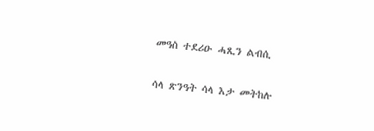መዓስ ተደሪዑ ሓጺን ልብሲ

ሳላ ጽንዓት ሳላ እታ መትከሉ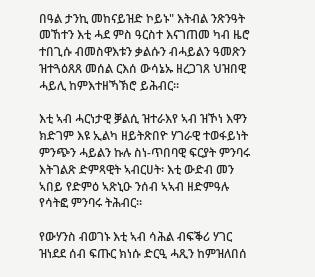በዓል ታንኪ መከናይዝድ ኮይኑ" እትብል ንጽንዓት መኸተን እቲ ሓደ ምስ ዓርስተ እናገጠመ ካብ ዜሮ ተበጊሱ ብመስዋእቱን ቃልሱን ብሓይልን ዓመጽን ዝተጓዕጸጸ መሰል ርእሰ ውሳኔኡ ዘረጋገጸ ህዝበዊ ሓይሊ ከምእተዘኻኽሮ ይሕብር።

እቲ ኣብ ሓርነታዊ ቓልሲ ዝተራእየ ኣብ ዝኾነ እዋን ክድገም እዩ ኢልካ ዘይትጽበዮ ሃገራዊ ተወፋይነት ምንጭን ሓይልን ኩሉ ስነ-ጥበባዊ ፍርያት ምንባሩ እትገልጽ ድምጻዊት ኣብርሀት፡ እቲ ውድብ መን ኣበይ የድምዕ ኣጽኒዑ ንሰብ ኣኣብ ዘድምዓሉ የሳትፎ ምንባሩ ትሕብር።

የውሃንስ ብወገኑ እቲ ኣብ ሳሕል ብፍቕሪ ሃገር ዝነደደ ሰብ ፍጡር ክነሱ ድርዒ ሓጺን ከምዝለበሰ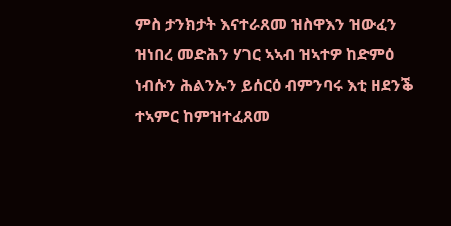ምስ ታንክታት እናተራጸመ ዝስዋእን ዝውፈን ዝነበረ መድሕን ሃገር ኣኣብ ዝኣተዎ ከድምዕ ነብሱን ሕልንኡን ይሰርዕ ብምንባሩ እቲ ዘደንቕ ተኣምር ከምዝተፈጸመ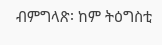ብምግላጽ፡ ከም ትዕግስቲ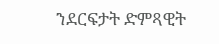ንደርፍታት ድምጻዊት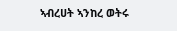ኣብረሀት ኣንከረ ወትሩ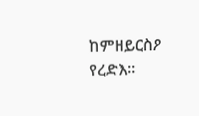ከምዘይርስዖ የረድእ።